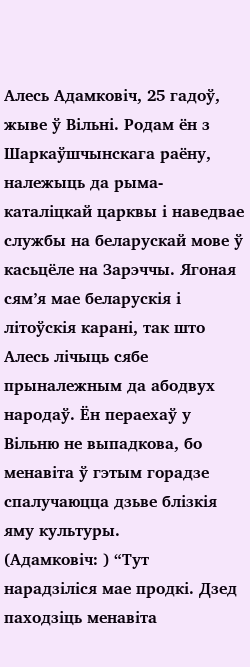Алесь Адамковіч, 25 гадоў, жыве ў Вільні. Родам ён з Шаркаўшчынскага раёну, належыць да рыма-каталіцкай царквы і наведвае службы на беларускай мове ў касьцёле на Зарэччы. Ягоная сям’я мае беларускія і літоўскія карані, так што Алесь лічыць сябе прыналежным да абодвух народаў. Ён пераехаў у Вільню не выпадкова, бо менавіта ў гэтым горадзе спалучаюцца дзьве блізкія яму культуры.
(Адамковіч: ) “Тут нарадзіліся мае продкі. Дзед паходзіць менавіта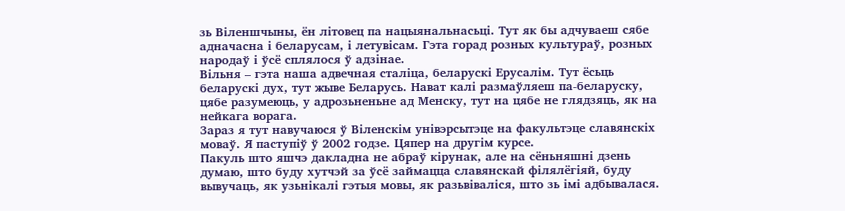зь Віленшчыны, ён літовец па нацыянальнасьці. Тут як бы адчуваеш сябе адначасна і беларусам, і летувісам. Гэта горад розных культураў, розных народаў і ўсё сплялося ў адзінае.
Вільня – гэта наша адвечная сталіца, беларускі Ерусалім. Тут ёсьць беларускі дух, тут жыве Беларусь. Нават калі размаўляеш па-беларуску, цябе разумеюць, у адрозьненьне ад Менску, тут на цябе не глядзяць, як на нейкага ворага.
Зараз я тут навучаюся ў Віленскім унівэрсытэце на факультэце славянскіх моваў. Я паступіў ў 2002 годзе. Цяпер на другім курсе.
Пакуль што яшчэ дакладна не абраў кірунак, але на сёньняшні дзень думаю, што буду хутчэй за ўсё займацца славянскай філялёгіяй, буду вывучаць, як узьнікалі гэтыя мовы, як разьвіваліся, што зь імі адбывалася.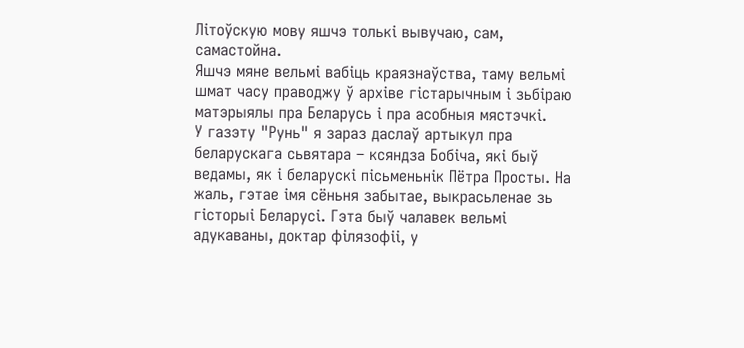Літоўскую мову яшчэ толькі вывучаю, сам, самастойна.
Яшчэ мяне вельмі вабіць краязнаўства, таму вельмі шмат часу праводжу ў архіве гістарычным і зьбіраю матэрыялы пра Беларусь і пра асобныя мястэчкі.
У газэту "Рунь" я зараз даслаў артыкул пра беларускага сьвятара – ксяндза Бобіча, які быў ведамы, як і беларускі пісьменьнік Пётра Просты. На жаль, гэтае імя сёньня забытае, выкрасьленае зь гісторыі Беларусі. Гэта быў чалавек вельмі адукаваны, доктар філязофіі, у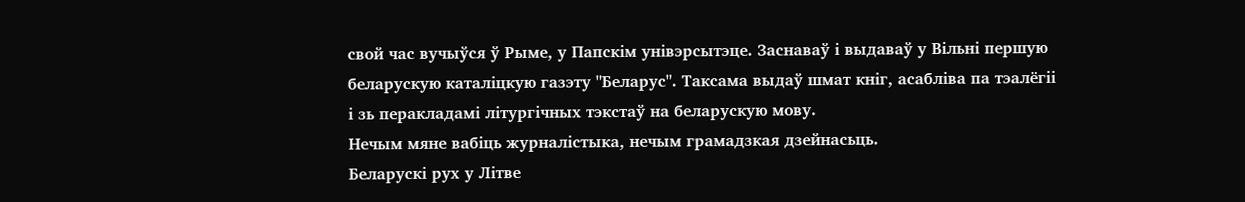свой час вучыўся ў Рыме, у Папскім унівэрсытэце. Заснаваў і выдаваў у Вільні першую беларускую каталіцкую газэту "Беларус". Таксама выдаў шмат кніг, асабліва па тэалёгіі і зь перакладамі літургічных тэкстаў на беларускую мову.
Нечым мяне вабіць журналістыка, нечым грамадзкая дзейнасьць.
Беларускі рух у Літве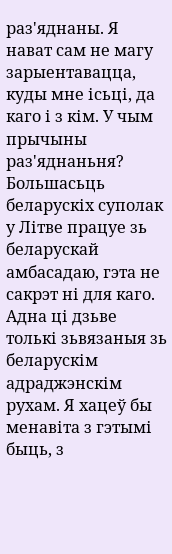раз'яднаны. Я нават сам не магу зарыентавацца, куды мне ісьці, да каго і з кім. У чым прычыны раз'яднаньня? Большасьць беларускіх суполак у Літве працуе зь беларускай амбасадаю, гэта не сакрэт ні для каго. Адна ці дзьве толькі зьвязаныя зь беларускім адраджэнскім рухам. Я хацеў бы менавіта з гэтымі быць, з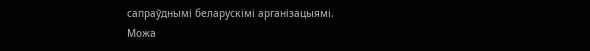сапраўднымі беларускімі арганізацыямі.
Можа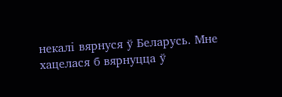некалі вярнуся ў Беларусь. Мне хацелася б вярнуцца ў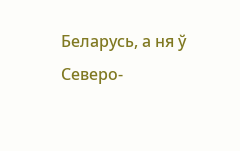Беларусь, а ня ў Северо-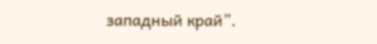западный край”.